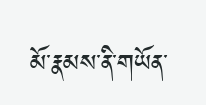མོ་རྣམས་ནི་གཡོན་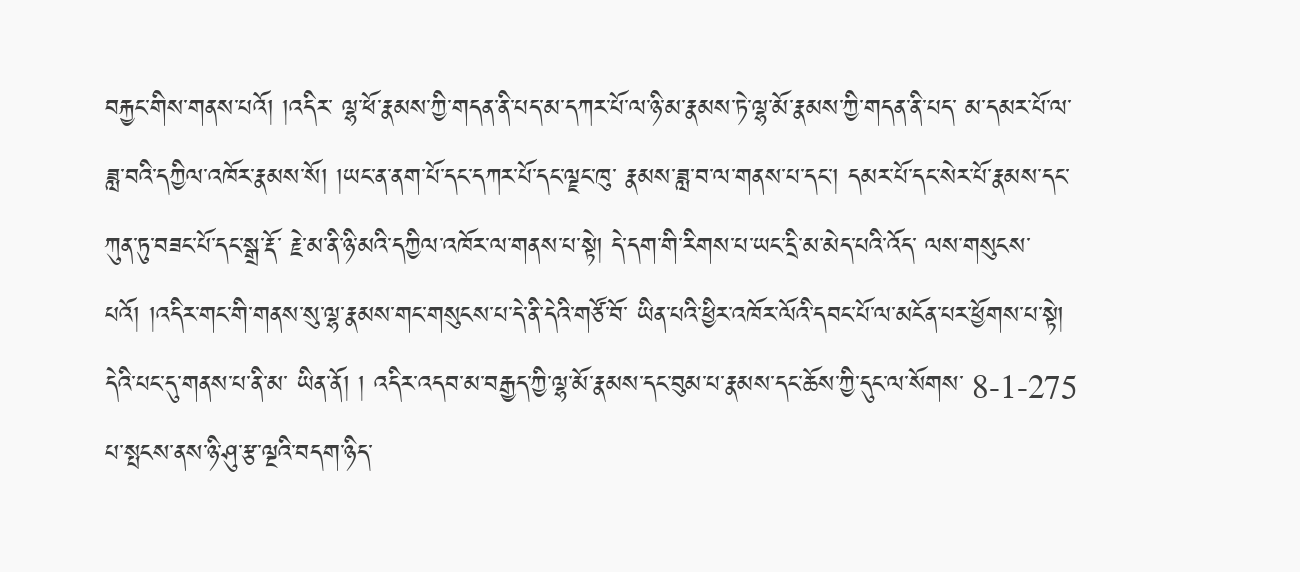བརྐྱང་གིས་གནས་པའོ། །འདིར་ ལྷ་ཕོ་རྣམས་ཀྱི་གདན་ནི་པད་མ་དཀར་པོ་ལ་ཉི་མ་རྣམས་ཏེ་ལྷ་མོ་རྣམས་ཀྱི་གདན་ནི་པད་ མ་དམར་པོ་ལ་ཟླ་བའི་དཀྱིལ་འཁོར་རྣམས་སོ། །ཡང་ན་ནག་པོ་དང་དཀར་པོ་དང་ལྗང་ཁུ་ རྣམས་ཟླ་བ་ལ་གནས་པ་དང་། དམར་པོ་དང་སེར་པོ་རྣམས་དང་ཀུན་ཏུ་བཟང་པོ་དང་སྒྲ་རྡོ་ རྗེ་མ་ནི་ཉི་མའི་དཀྱིལ་འཁོར་ལ་གནས་པ་སྟེ། དེ་དག་གི་རིགས་པ་ཡང་དྲི་མ་མེད་པའི་འོད་ ལས་གསུངས་པའོ། །འདིར་གང་གི་གནས་སུ་ལྷ་རྣམས་གང་གསུངས་པ་དེ་ནི་དེའི་གཙོ་བོ་ ཡིན་པའི་ཕྱིར་འཁོར་ལོའི་དབང་པོ་ལ་མངོན་པར་ཕྱོགས་པ་སྟེ། དེའི་པང་དུ་གནས་པ་ནི་མ་ ཡིན་ནོ། ། འདིར་འདབ་མ་བརྒྱད་ཀྱི་ལྷ་མོ་རྣམས་དང་བུམ་པ་རྣམས་དང་ཆོས་ཀྱི་དུང་ལ་སོགས་ 8-1-275 པ་སྤངས་ནས་ཉི་ཤུ་རྩ་ལྔའི་བདག་ཉིད་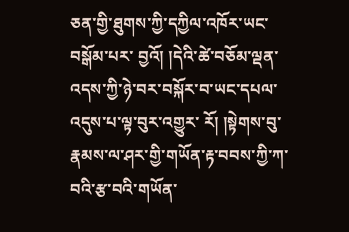ཅན་གྱི་ཐུགས་ཀྱི་དཀྱིལ་འཁོར་ཡང་བསྒོམ་པར་ བྱའོ། །དེའི་ཚེ་བཅོམ་ལྡན་འདས་ཀྱི་ཉེ་བར་བསྐོར་བ་ཡང་དཔལ་འདུས་པ་ལྟ་བུར་འགྱུར་ རོ། །སྟེགས་བུ་རྣམས་ལ་ཤར་གྱི་གཡོན་རྟ་བབས་ཀྱི་ཀ་བའི་རྩ་བའི་གཡོན་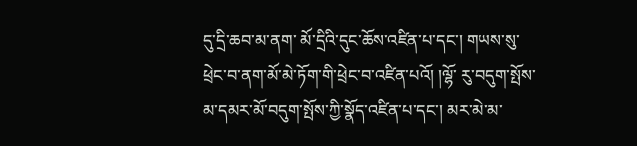དུ་དྲི་ཆབ་མ་ནག་ མོ་དྲིའི་དུང་ཆོས་འཛིན་པ་དང་། གཡས་སུ་ཕྲེང་བ་ནག་མོ་མེ་ཏོག་གི་ཕྲེང་བ་འཛིན་པའོ། །ལྷོ་ རུ་བདུག་སྤོས་མ་དམར་མོ་བདུག་སྤོས་ཀྱི་སྣོད་འཛིན་པ་དང་། མར་མེ་མ་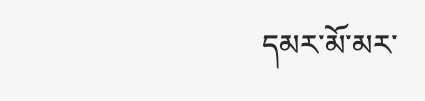དམར་མོ་མར་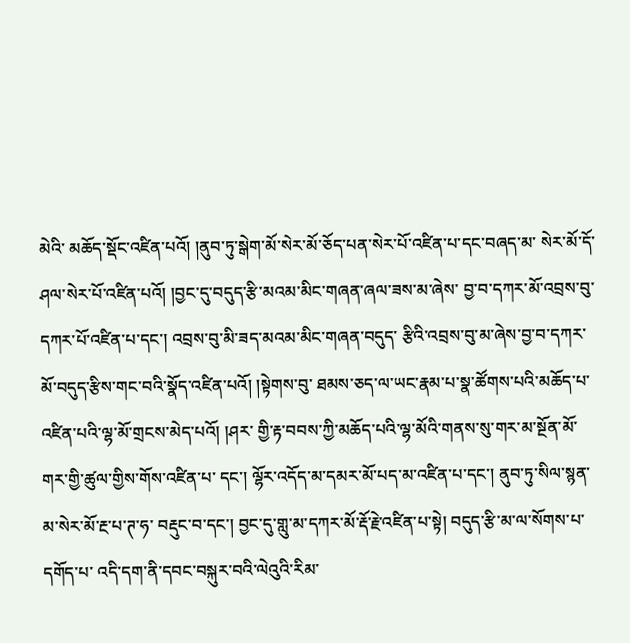མེའི་ མཆོད་སྡོང་འཛིན་པའོ། །ནུབ་ཏུ་སྒེག་མོ་སེར་མོ་ཅོད་པན་སེར་པོ་འཛིན་པ་དང་བཞད་མ་ སེར་མོ་དོ་ཤལ་སེར་པོ་འཛིན་པའོ། །བྱང་དུ་བདུད་རྩི་མའམ་མིང་གཞན་ཞལ་ཟས་མ་ཞེས་ བྱ་བ་དཀར་མོ་འབྲས་བུ་དཀར་པོ་འཛིན་པ་དང་། འབྲས་བུ་མི་ཟད་མའམ་མིང་གཞན་བདུད་ རྩིའི་འབྲས་བུ་མ་ཞེས་བྱ་བ་དཀར་མོ་བདུད་རྩིས་གང་བའི་སྣོད་འཛིན་པའོ། །སྟེགས་བུ་ ཐམས་ཅད་ལ་ཡང་རྣམ་པ་སྣ་ཚོགས་པའི་མཆོད་པ་འཛིན་པའི་ལྷ་མོ་གྲངས་མེད་པའོ། །ཤར་ གྱི་རྟ་བབས་ཀྱི་མཆོད་པའི་ལྷ་མོའི་གནས་སུ་གར་མ་སྔོན་མོ་གར་གྱི་ཚུལ་གྱིས་གོས་འཛིན་པ་ དང་། ལྷོར་འདོད་མ་དམར་མོ་པད་མ་འཛིན་པ་དང་། ནུབ་ཏུ་སིལ་སྙན་མ་སེར་མོ་རྔ་པ་ཊ་ཧ་ བརྡུང་བ་དང་། བྱང་དུ་གླུ་མ་དཀར་མོ་རྡོ་རྗེ་འཛིན་པ་སྟེ། བདུད་རྩི་མ་ལ་སོགས་པ་དགོད་པ་ འདི་དག་ནི་དབང་བསྐུར་བའི་ལེའུའི་རིམ་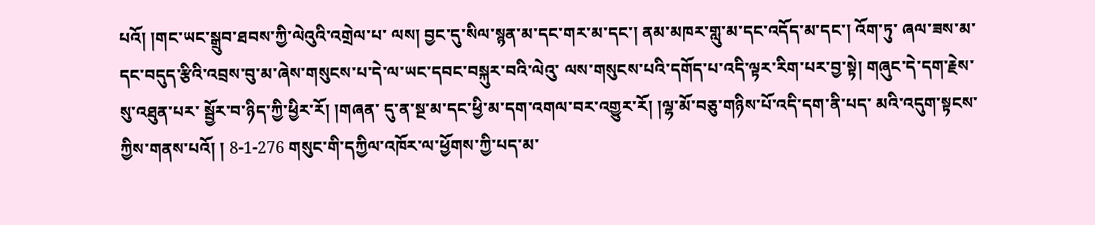པའོ། །གང་ཡང་སྒྲུབ་ཐབས་ཀྱི་ལེའུའི་འགྲེལ་པ་ ལས། བྱང་དུ་སིལ་སྙན་མ་དང་གར་མ་དང་། ནམ་མཁར་གླུ་མ་དང་འདོད་མ་དང་། འོག་ཏུ་ ཞལ་ཟས་མ་དང་བདུད་རྩིའི་འབྲས་བུ་མ་ཞེས་གསུངས་པ་དེ་ལ་ཡང་དབང་བསྐུར་བའི་ལེའུ་ ལས་གསུངས་པའི་དགོད་པ་འདི་ལྟར་རིག་པར་བྱ་སྟེ། གཞུང་དེ་དག་རྗེས་སུ་འཐུན་པར་ སྦྱོར་བ་ཉིད་ཀྱི་ཕྱིར་རོ། །གཞན་ དུ་ན་སྔ་མ་དང་ཕྱི་མ་དག་འགལ་བར་འགྱུར་རོ། །ལྷ་མོ་བཅུ་གཉིས་པོ་འདི་དག་ནི་པད་ མའི་འདུག་སྟངས་ཀྱིས་གནས་པའོ། ། 8-1-276 གསུང་གི་དཀྱིལ་འཁོར་ལ་ཕྱོགས་ཀྱི་པད་མ་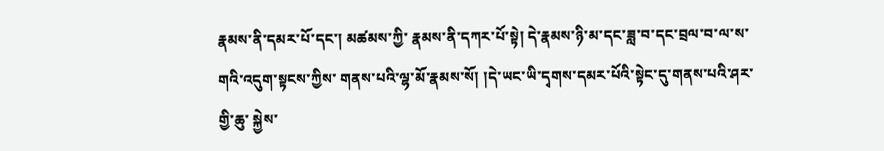རྣམས་ནི་དམར་པོ་དང་། མཚམས་ཀྱི་ རྣམས་ནི་དཀར་པོ་སྟེ། དེ་རྣམས་ཉི་མ་དང་ཟླ་བ་དང་བྲལ་བ་ལ་ས་གའི་འདུག་སྟངས་ཀྱིས་ གནས་པའི་ལྷ་མོ་རྣམས་སོ། །དེ་ཡང་ཡི་དྭགས་དམར་པོའི་སྟེང་དུ་གནས་པའི་ཤར་གྱི་ཆུ་ སྐྱེས་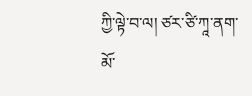ཀྱི་ལྟེ་བ་ལ། ཙར་ཙི་ཀཱ་ནག་མོ་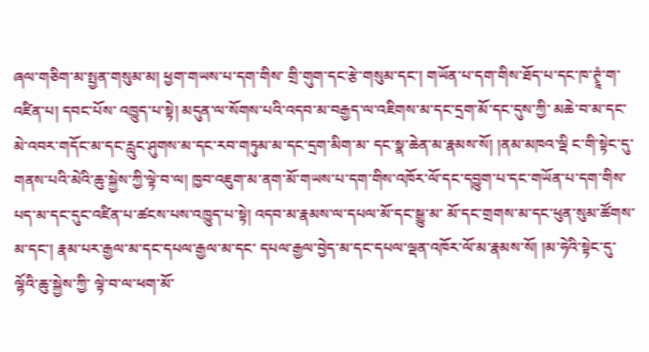ཞལ་གཅིག་མ་སྤྱན་གསུམ་མ། ཕྱག་གཡས་པ་དག་གིས་ གྲི་གུག་དང་རྩེ་གསུམ་དང་། གཡོན་པ་དག་གིས་ཐོད་པ་དང་ཁ་ཊྭཱཾ་ག་འཛིན་པ། དབང་པོས་ འཁྱུད་པ་སྟེ། མདུན་ལ་སོགས་པའི་འདབ་མ་བརྒྱད་ལ་འཇིགས་མ་དང་དྲག་མོ་དང་དུས་ཀྱི་ མཆེ་བ་མ་དང་མེ་འབར་གདོང་མ་དང་རླུང་ཤུགས་མ་དང་རབ་གཏུམ་མ་དང་དྲག་མིག་མ་ དང་སྣ་ཆེན་མ་རྣམས་སོ། །ནམ་མཁའ་ལྡི ང་གི་སྟེང་དུ་གནས་པའི་མེའི་ཆུ་སྐྱེས་ཀྱི་ལྟེ་བ་ལ། ཁྱབ་འཇུག་མ་ནག་མོ་གཡས་པ་དག་གིས་འཁོར་ལོ་དང་དབྱུག་པ་དང་གཡོན་པ་དག་གིས་ པད་མ་དང་དུང་འཛིན་པ་ཚངས་པས་འཁྱུད་པ་སྟེ། འདབ་མ་རྣམས་ལ་དཔལ་མོ་དང་སྒྱུ་མ་ མོ་དང་གྲགས་མ་དང་ཕུན་སུམ་ཚོགས་མ་དང་། རྣམ་པར་རྒྱལ་མ་དང་དཔལ་རྒྱལ་མ་དང་ དཔལ་རྒྱལ་བྱེད་མ་དང་དཔལ་ལྡན་འཁོར་ལོ་མ་རྣམས་སོ། །མ་ཧེའི་སྟེང་དུ་ལྷོའི་ཆུ་སྐྱེས་ཀྱི་ ལྟེ་བ་ལ་ཕག་མོ་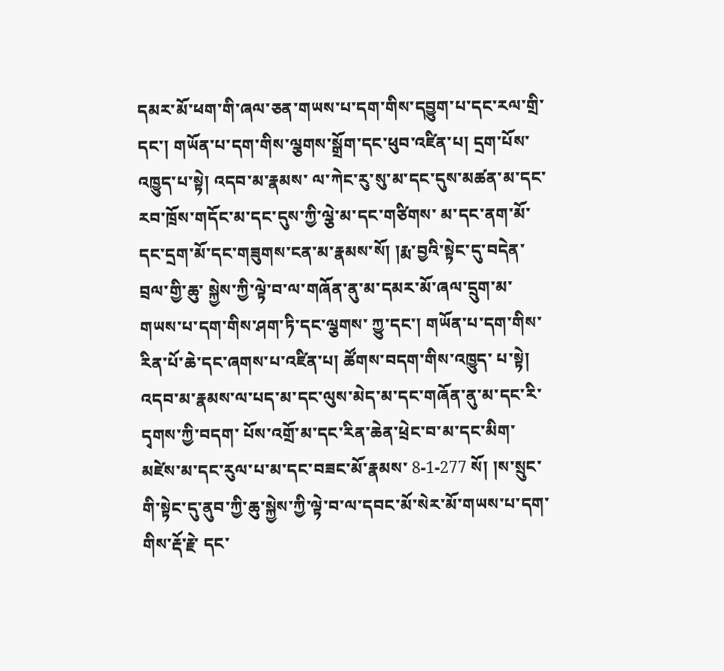དམར་མོ་ཕག་གི་ཞལ་ཅན་གཡས་པ་དག་གིས་དབྱུག་པ་དང་རལ་གྲི་དང་། གཡོན་པ་དག་གིས་ལྕགས་སྒྲོག་དང་ཕུབ་འཛིན་པ། དྲག་པོས་འཁྱུད་པ་སྟེ། འདབ་མ་རྣམས་ ལ་ཀེང་རུ་སུ་མ་དང་དུས་མཚན་མ་དང་རབ་ཁྲོས་གདོང་མ་དང་དུས་ཀྱི་ལྕེ་མ་དང་གཙིགས་ མ་དང་ནག་མོ་དང་དྲག་མོ་དང་གཟུགས་ངན་མ་རྣམས་སོ། །རྨ་བྱའི་སྟེང་དུ་བདེན་བྲལ་གྱི་ཆུ་ སྐྱེས་ཀྱི་ལྟེ་བ་ལ་གཞོན་ནུ་མ་དམར་མོ་ཞལ་དྲུག་མ་གཡས་པ་དག་གིས་ཤག་ཏི་དང་ལྕགས་ ཀྱུ་དང་། གཡོན་པ་དག་གིས་རིན་པོ་ཆེ་དང་ཞགས་པ་འཛིན་པ། ཚོགས་བདག་གིས་འཁྱུད་ པ་སྟེ། འདབ་མ་རྣམས་ལ་པད་མ་དང་ལུས་མེད་མ་དང་གཞོན་ནུ་མ་དང་རི་དྭགས་ཀྱི་བདག་ པོས་འགྲོ་མ་དང་རིན་ཆེན་ཕྲེང་བ་མ་དང་མིག་མཛེས་མ་དང་རུལ་པ་མ་དང་བཟང་མོ་རྣམས་ 8-1-277 སོ། །ས་སྲུང་གི་སྟེང་དུ་ནུབ་ཀྱི་ཆུ་སྐྱེས་ཀྱི་ལྟེ་བ་ལ་དབང་མོ་སེར་མོ་གཡས་པ་དག་གིས་རྡོ་རྗེ་ དང་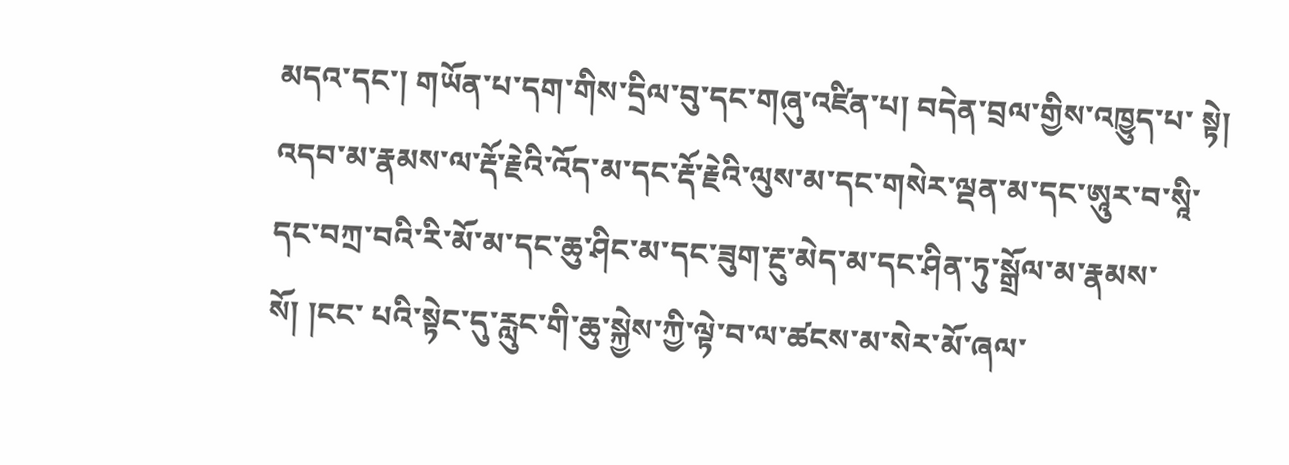མདའ་དང་། གཡོན་པ་དག་གིས་དྲིལ་བུ་དང་གཞུ་འཛིན་པ། བདེན་བྲལ་གྱིས་འཁྱུད་པ་ སྟེ། འདབ་མ་རྣམས་ལ་རྡོ་རྗེའི་འོད་མ་དང་རྡོ་རྗེའི་ལུས་མ་དང་གསེར་ལྡན་མ་དང་ཨཱུར་བ་སཱི་ དང་བཀྲ་བའི་རི་མོ་མ་དང་ཆུ་ཤིང་མ་དང་ཟུག་རྔུ་མེད་མ་དང་ཤིན་ཏུ་སྒྲོལ་མ་རྣམས་སོ། །ངང་ པའི་སྟེང་དུ་རླུང་གི་ཆུ་སྐྱེས་ཀྱི་ལྟེ་བ་ལ་ཚངས་མ་སེར་མོ་ཞལ་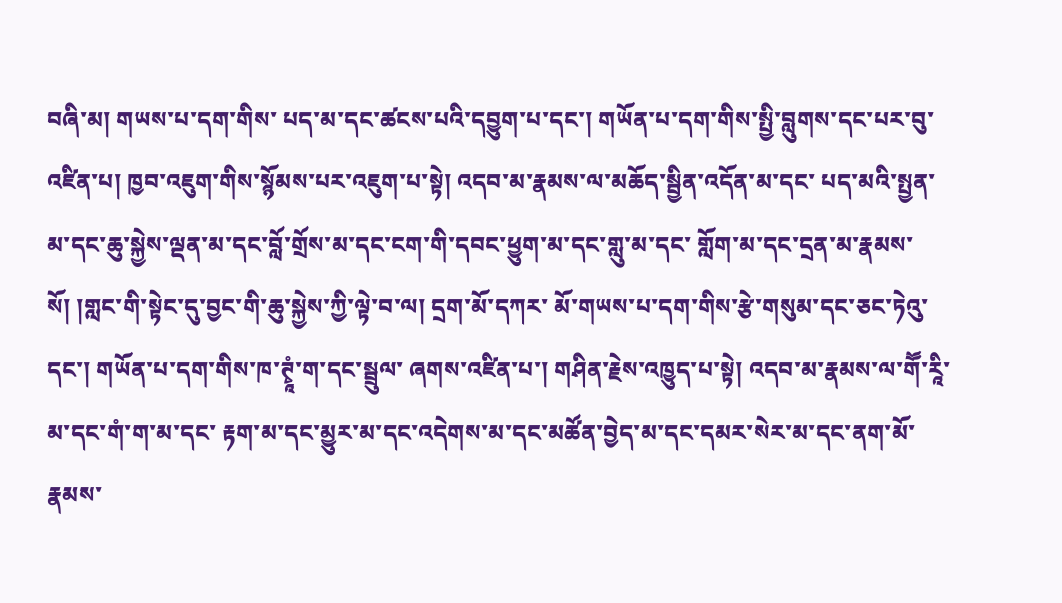བཞི་མ། གཡས་པ་དག་གིས་ པད་མ་དང་ཚངས་པའི་དབྱུག་པ་དང་། གཡོན་པ་དག་གིས་སྤྱི་བླུགས་དང་པར་བུ་འཛིན་པ། ཁྱབ་འཇུག་གིས་སྙོམས་པར་འཇུག་པ་སྟེ། འདབ་མ་རྣམས་ལ་མཆོད་སྦྱིན་འདོན་མ་དང་ པད་མའི་སྤྱན་མ་དང་ཆུ་སྐྱེས་ལྡན་མ་དང་བློ་གྲོས་མ་དང་ངག་གི་དབང་ཕྱུག་མ་དང་གླུ་མ་དང་ གློག་མ་དང་དྲན་མ་རྣམས་སོ། །གླང་གི་སྟེང་དུ་བྱང་གི་ཆུ་སྐྱེས་ཀྱི་ལྟེ་བ་ལ། དྲག་མོ་དཀར་ མོ་གཡས་པ་དག་གིས་རྩེ་གསུམ་དང་ཅང་ཏེའུ་དང་། གཡོན་པ་དག་གིས་ཁ་ཊྭཱཾ་ག་དང་སྦྲུལ་ ཞགས་འཛིན་པ་། གཤིན་རྗེས་འཁྱུད་པ་སྟེ། འདབ་མ་རྣམས་ལ་གཽ་རཱི་མ་དང་གཾ་ག་མ་དང་ རྟག་མ་དང་མྱུར་མ་དང་འདེགས་མ་དང་མཚོན་བྱེད་མ་དང་དམར་སེར་མ་དང་ནག་མོ་རྣམས་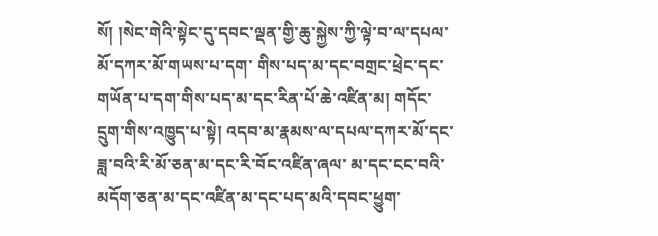སོ། །སེང་གེའི་སྟེང་དུ་དབང་ལྡན་གྱི་ཆུ་སྐྱེས་ཀྱི་ལྟེ་བ་ལ་དཔལ་མོ་དཀར་མོ་གཡས་པ་དག་ གིས་པད་མ་དང་བགྲང་ཕྲེང་དང་གཡོན་པ་དག་གིས་པད་མ་དང་རིན་པོ་ཆེ་འཛིན་མ། གདོང་ དྲུག་གིས་འཁྱུད་པ་སྟེ། འདབ་མ་རྣམས་ལ་དཔལ་དཀར་མོ་དང་ཟླ་བའི་རི་མོ་ཅན་མ་དང་རི་བོང་འཛིན་ཞལ་ མ་དང་ངང་བའི་མདོག་ཅན་མ་དང་འཛིན་མ་དང་པད་མའི་དབང་ཕྱུག་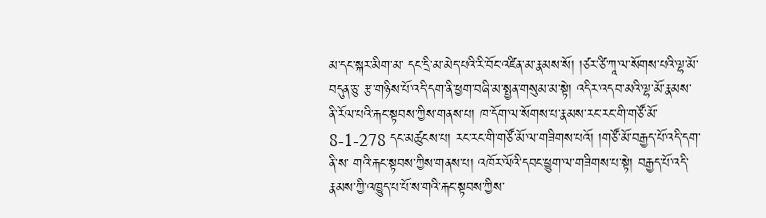མ་དང་སྐར་མིག་མ་ དང་དྲི་མ་མེད་པའི་རི་བོང་འཛིན་མ་རྣམས་སོ། །ཙར་ཙི་ཀཱ་ལ་སོགས་པའི་ལྷ་མོ་བདུན་ཅུ་ རྩ་གཉིས་པོ་འདི་དག་ནི་ཕྱག་བཞི་མ་སྤྱན་གསུམ་མ་སྟེ། འདིར་འདབ་མའི་ལྷ་མོ་རྣམས་ ནི་རོལ་པའི་རྐང་སྟབས་ཀྱིས་གནས་པ། ཁ་དོག་ལ་སོགས་པ་རྣམས་རང་རང་གི་གཙོ་མོ་ 8-1-278 དང་མཚུངས་པ། རང་རང་གི་གཙོ་མོ་ལ་གཟིགས་པའོ། །གཙོ་མོ་བརྒྱད་པོ་འདི་དག་ནི་ས་ གའི་རྐང་སྟབས་ཀྱིས་གནས་པ། འཁོར་ལོའི་དབང་ཕྱུག་ལ་གཟིགས་པ་སྟེ། བརྒྱད་པོ་འདི་ རྣམས་ཀྱི་འཁྱུད་པ་པོ་ས་གའི་རྐང་སྟབས་ཀྱིས་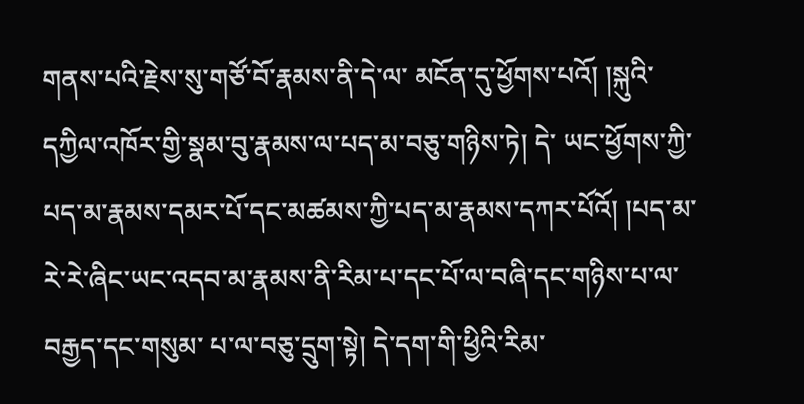གནས་པའི་རྗེས་སུ་གཙོ་བོ་རྣམས་ནི་དེ་ལ་ མངོན་དུ་ཕྱོགས་པའོ། །སྐུའི་དཀྱིལ་འཁོར་གྱི་སྣམ་བུ་རྣམས་ལ་པད་མ་བཅུ་གཉིས་ཏེ། དེ་ ཡང་ཕྱོགས་ཀྱི་པད་མ་རྣམས་དམར་པོ་དང་མཚམས་ཀྱི་པད་མ་རྣམས་དཀར་པོའོ། །པད་མ་ རེ་རེ་ཞིང་ཡང་འདབ་མ་རྣམས་ནི་རིམ་པ་དང་པོ་ལ་བཞི་དང་གཉིས་པ་ལ་བརྒྱད་དང་གསུམ་ པ་ལ་བཅུ་དྲུག་སྟེ། དེ་དག་གི་ཕྱིའི་རིམ་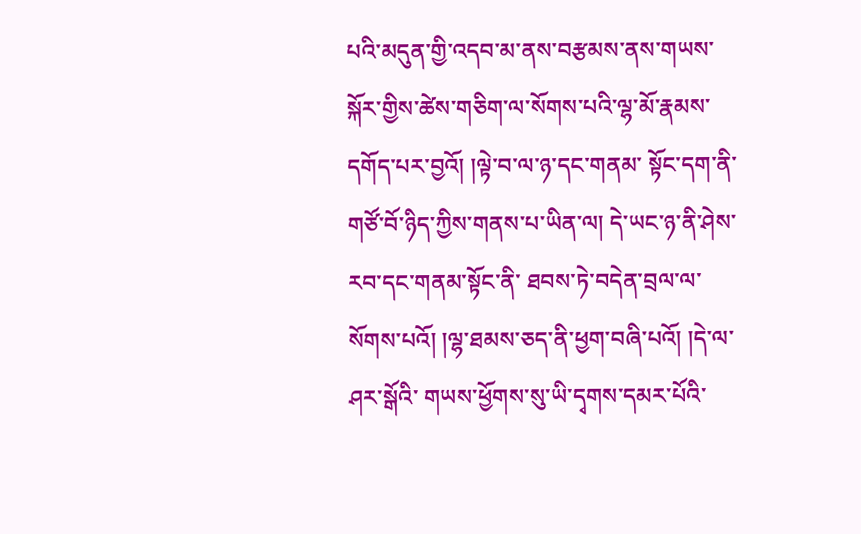པའི་མདུན་གྱི་འདབ་མ་ནས་བརྩམས་ནས་གཡས་ སྐོར་གྱིས་ཚེས་གཅིག་ལ་སོགས་པའི་ལྷ་མོ་རྣམས་དགོད་པར་བྱའོ། །ལྟེ་བ་ལ་ཉ་དང་གནམ་ སྟོང་དག་ནི་གཙོ་བོ་ཉིད་ཀྱིས་གནས་པ་ཡིན་ལ། དེ་ཡང་ཉ་ནི་ཤེས་རབ་དང་གནམ་སྟོང་ནི་ ཐབས་ཏེ་བདེན་བྲལ་ལ་སོགས་པའོ། །ལྷ་ཐམས་ཅད་ནི་ཕྱག་བཞི་པའོ། །དེ་ལ་ཤར་སྒོའི་ གཡས་ཕྱོགས་སུ་ཡི་དྭགས་དམར་པོའི་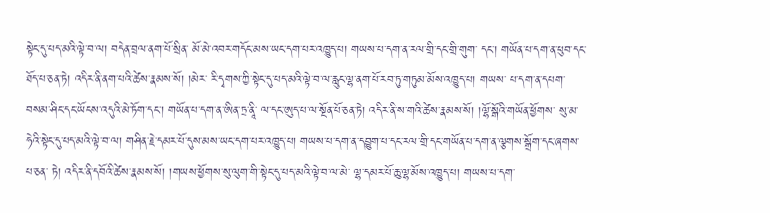སྟེང་དུ་པད་མའི་ལྟེ་བ་ལ། བདེན་བྲལ་ནག་པོ་སྲིན་ མོ་མེ་འབར་གདོང་མས་ཡང་དག་པར་འཁྱུད་པ། གཡས་པ་དག་ན་རལ་གྲི་དང་གྲི་གུག་ དང་། གཡོན་པ་དག་ན་ཕུབ་དང་ཐོད་པ་ཅན་ཏེ། འདིར་ནི་ནག་པའི་ཚེས་རྣམས་སོ། །མེར་ རི་དྭགས་ཀྱི་སྟེང་དུ་པད་མའི་ལྟེ་བ་ལ་རླུང་ལྷ་ནག་པོ་རབ་ཏུ་གཏུམ་མོས་འཁྱུད་པ། གཡས་ པ་དག་ན་དཔག་བསམ་ཤིང་དང་ཡོངས་འདུའི་མེ་ཏོག་དང་། གཡོན་པ་དག་ན་ཨིན་ཏྲ་ནཱི་ ལ་དང་ཨུད་པ་ལ་སྔོན་པོ་ཅན་ཏེ། འདིར་ནི་ས་གའི་ཚེས་རྣམས་སོ། །ལྷོ་སྒོའི་གཡོན་ཕྱོགས་ སུ་མ་ཧེའི་སྟེང་དུ་པད་མའི་ལྟེ་བ་ལ། གཤིན་རྗེ་དམར་པོ་དུས་མས་ཡང་དག་པར་འཁྱུད་པ། གཡས་པ་དག་ན་དབྱུག་པ་དང་རལ་གྲི་དང་གཡོན་པ་དག་ན་ལྕགས་སྒྲོག་དང་ཞགས་པ་ཅན་ ཏེ། འདིར་ནི་དབོའི་ཚེས་རྣམས་སོ། །གཡས་ཕྱོགས་སུ་ལུག་གི་སྟེང་དུ་པད་མའི་ལྟེ་བ་ལ་མེ་ ལྷ་དམར་པོ་ཆུ་ལྷ་མོས་འཁྱུད་པ། གཡས་པ་དག་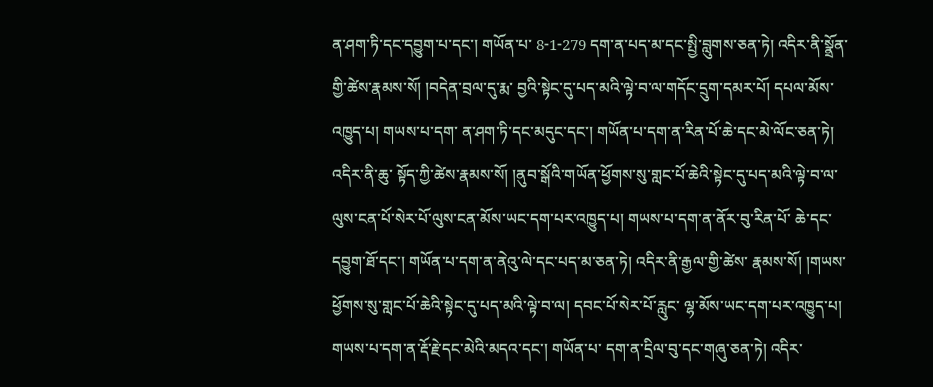ན་ཤག་ཏི་དང་དབྱུག་པ་དང་། གཡོན་པ་ 8-1-279 དག་ན་པད་མ་དང་སྤྱི་བླུགས་ཅན་ཏེ། འདིར་ནི་སྣྲོན་གྱི་ཚེས་རྣམས་སོ། །བདེན་བྲལ་དུ་རྨ་ བྱའི་སྟེང་དུ་པད་མའི་ལྟེ་བ་ལ་གདོང་དྲུག་དམར་པོ། དཔལ་མོས་འཁྱུད་པ། གཡས་པ་དག་ ན་ཤག་ཏི་དང་མདུང་དང་། གཡོན་པ་དག་ན་རིན་པོ་ཆེ་དང་མེ་ལོང་ཅན་ཏེ། འདིར་ནི་ཆུ་ སྟོད་ཀྱི་ཚེས་རྣམས་སོ། །ནུབ་སྒོའི་གཡོན་ཕྱོགས་སུ་གླང་པོ་ཆེའི་སྟེང་དུ་པད་མའི་ལྟེ་བ་ལ་ ལུས་ངན་པོ་སེར་པོ་ལུས་ངན་མོས་ཡང་དག་པར་འཁྱུད་པ། གཡས་པ་དག་ན་ནོར་བུ་རིན་པོ་ ཆེ་དང་དབྱུག་ཐོ་དང་། གཡོན་པ་དག་ན་ནེའུ་ལེ་དང་པད་མ་ཅན་ཏེ། འདིར་ནི་རྒྱལ་གྱི་ཚེས་ རྣམས་སོ། །གཡས་ཕྱོགས་སུ་གླང་པོ་ཆེའི་སྟེང་དུ་པད་མའི་ལྟེ་བ་ལ། དབང་པོ་སེར་པོ་རླུང་ ལྷ་མོས་ཡང་དག་པར་འཁྱུད་པ། གཡས་པ་དག་ན་རྡོ་རྗེ་དང་མེའི་མདའ་དང་། གཡོན་པ་ དག་ན་དྲིལ་བུ་དང་གཞུ་ཅན་ཏེ། འདིར་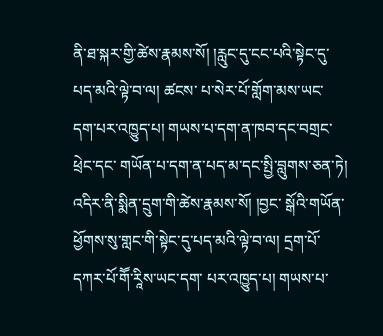ནི་ཐ་སྐར་གྱི་ཚེས་རྣམས་སོ། །རླུང་དུ་ངང་པའི་སྟེང་དུ་པད་མའི་ལྟེ་བ་ལ། ཚངས་ པ་སེར་པོ་གློག་མས་ཡང་དག་པར་འཁྱུད་པ། གཡས་པ་དག་ན་ཁབ་དང་བགྲང་ཕྲེང་དང་ གཡོན་པ་དག་ན་པད་མ་དང་སྤྱི་བླུགས་ཅན་ཏེ། འདིར་ནི་སྨིན་དྲུག་གི་ཚེས་རྣམས་སོ། །བྱང་ སྒོའི་གཡོན་ཕྱོགས་སུ་གླང་གི་སྟེང་དུ་པད་མའི་ལྟེ་བ་ལ། དྲག་པོ་དཀར་པོ་གཽ་རཱིས་ཡང་དག་ པར་འཁྱུད་པ། གཡས་པ་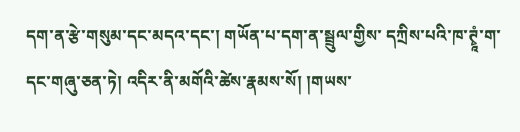དག་ན་རྩེ་གསུམ་དང་མདའ་དང་། གཡོན་པ་དག་ན་སྦྲུལ་གྱིས་ དཀྲིས་པའི་ཁ་ཊྭཱཾ་ག་དང་གཞུ་ཅན་ཏེ། འདིར་ནི་མགོའི་ཚེས་རྣམས་སོ། །གཡས་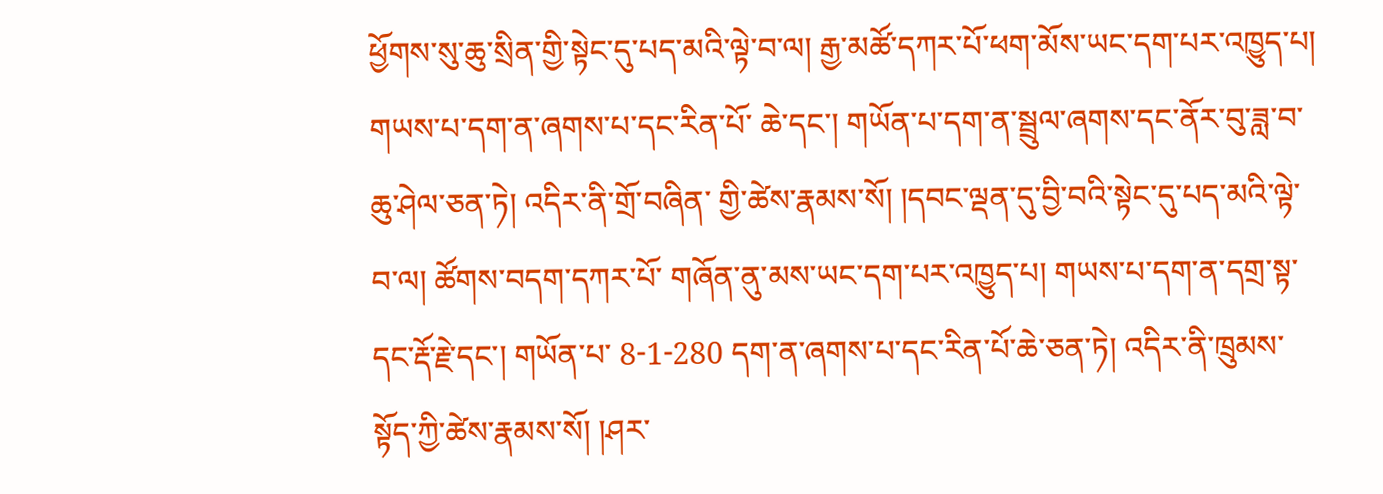ཕྱོགས་སུ་ཆུ་སྲིན་གྱི་སྟེང་དུ་པད་མའི་ལྟེ་བ་ལ། རྒྱ་མཚོ་དཀར་པོ་ཕག་མོས་ཡང་དག་པར་འཁྱུད་པ། གཡས་པ་དག་ན་ཞགས་པ་དང་རིན་པོ་ ཆེ་དང་། གཡོན་པ་དག་ན་སྦྲུལ་ཞགས་དང་ནོར་བུ་ཟླ་བ་ཆུ་ཤེལ་ཅན་ཏེ། འདིར་ནི་གྲོ་བཞིན་ གྱི་ཚེས་རྣམས་སོ། །དབང་ལྡན་དུ་བྱི་བའི་སྟེང་དུ་པད་མའི་ལྟེ་བ་ལ། ཚོགས་བདག་དཀར་པོ་ གཞོན་ནུ་མས་ཡང་དག་པར་འཁྱུད་པ། གཡས་པ་དག་ན་དགྲ་སྟ་དང་རྡོ་རྗེ་དང་། གཡོན་པ་ 8-1-280 དག་ན་ཞགས་པ་དང་རིན་པོ་ཆེ་ཅན་ཏེ། འདིར་ནི་ཁྲུམས་སྟོད་ཀྱི་ཚེས་རྣམས་སོ། །ཤར་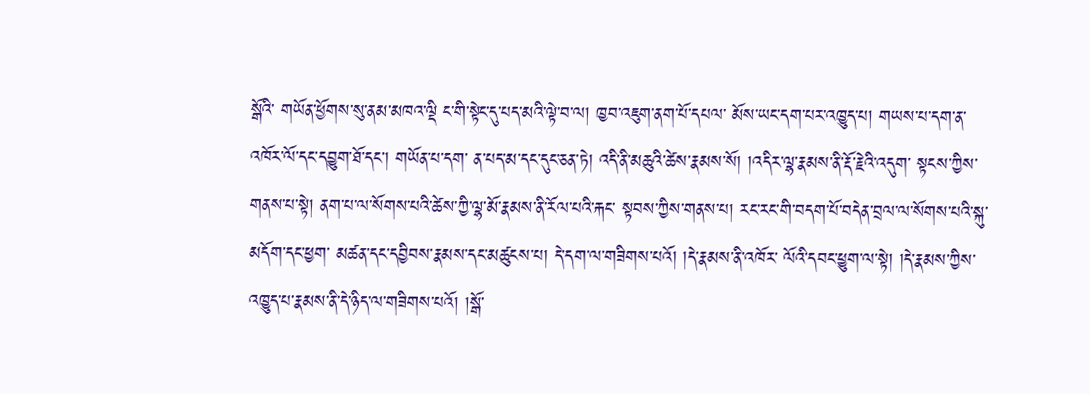སྒོའི་ གཡོན་ཕྱོགས་སུ་ནམ་མཁའ་ལྡི ང་གི་སྟེང་དུ་པད་མའི་ལྟེ་བ་ལ། ཁྱབ་འཇུག་ནག་པོ་དཔལ་ མོས་ཡང་དག་པར་འཁྱུད་པ། གཡས་པ་དག་ན་འཁོར་ལོ་དང་དབྱུག་ཐོ་དང་། གཡོན་པ་དག་ ན་པད་མ་དང་དུང་ཅན་ཏེ། འདི་ནི་མཆུའི་ཚེས་རྣམས་སོ། །འདིར་ལྷ་རྣམས་ནི་རྡོ་རྗེའི་འདུག་ སྟངས་ཀྱིས་གནས་པ་སྟེ། ནག་པ་ལ་སོགས་པའི་ཚེས་ཀྱི་ལྷ་མོ་རྣམས་ནི་རོལ་པའི་རྐང་ སྟབས་ཀྱིས་གནས་པ། རང་རང་གི་བདག་པོ་བདེན་བྲལ་ལ་སོགས་པའི་སྐུ་མདོག་དང་ཕྱག་ མཚན་དང་དབྱིབས་རྣམས་དང་མཚུངས་པ། དེ་དག་ལ་གཟིགས་པའོ། །དེ་རྣམས་ནི་འཁོར་ ལོའི་དབང་ཕྱུག་ལ་སྟེ། །དེ་རྣམས་ཀྱིས་འཁྱུད་པ་རྣམས་ནི་དེ་ཉིད་ལ་གཟིགས་པའོ། །སྒོ་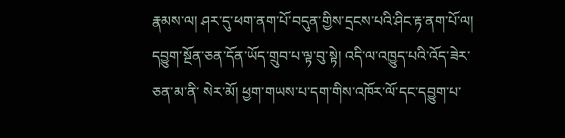རྣམས་ལ། ཤར་དུ་ཕག་ནག་པོ་བདུན་གྱིས་དྲངས་པའི་ཤིང་རྟ་ནག་པོ་ལ། དབྱུག་སྔོན་ཅན་དོན་ཡོད་གྲུབ་པ་ལྟ་བུ་སྟེ། འདི་ལ་འཁྱུད་པའི་འོད་ཟེར་ཅན་མ་ནི་ སེར་མོ། ཕྱག་གཡས་པ་དག་གིས་འཁོར་ལོ་དང་དབྱུག་པ་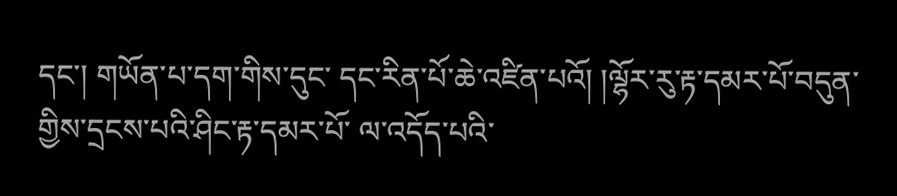དང་། གཡོན་པ་དག་གིས་དུང་ དང་རིན་པོ་ཆེ་འཛིན་པའོ། །ལྷོར་རུ་རྟ་དམར་པོ་བདུན་གྱིས་དྲངས་པའི་ཤིང་རྟ་དམར་པོ་ ལ་འདོད་པའི་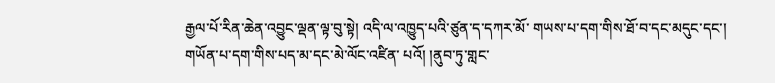རྒྱལ་པོ་རིན་ཆེན་འབྱུང་ལྡན་ལྟ་བུ་སྟེ། འདི་ལ་འཁྱུད་པའི་ཙུན་ད་དཀར་མོ་ གཡས་པ་དག་གིས་ཐོ་བ་དང་མདུང་དང་། གཡོན་པ་དག་གིས་པད་མ་དང་མེ་ལོང་འཛིན་ པའོ། །ནུབ་ཏུ་གླང་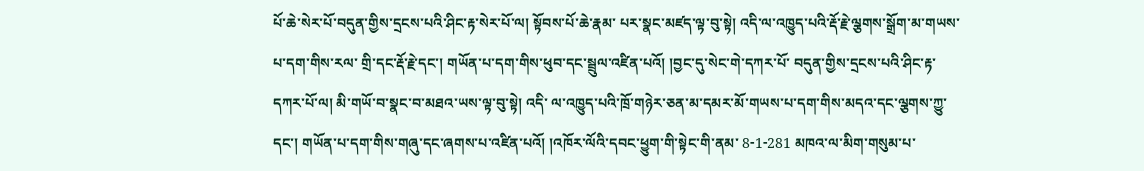པོ་ཆེ་སེར་པོ་བདུན་གྱིས་དྲངས་པའི་ཤིང་རྟ་སེར་པོ་ལ། སྟོབས་པོ་ཆེ་རྣམ་ པར་སྣང་མཛད་ལྟ་བུ་སྟེ། འདི་ལ་འཁྱུད་པའི་རྡོ་རྗེ་ལྕགས་སྒྲོག་མ་གཡས་པ་དག་གིས་རལ་ གྲི་དང་རྡོ་རྗེ་དང་། གཡོན་པ་དག་གིས་ཕུབ་དང་སྦྲུལ་འཛིན་པའོ། །བྱང་དུ་སེང་གེ་དཀར་པོ་ བདུན་གྱིས་དྲངས་པའི་ཤིང་རྟ་དཀར་པོ་ལ། མི་གཡོ་བ་སྣང་བ་མཐའ་ཡས་ལྟ་བུ་སྟེ། འདི་ ལ་འཁྱུད་པའི་ཁྲོ་གཉེར་ཅན་མ་དམར་མོ་གཡས་པ་དག་གིས་མདའ་དང་ལྕགས་ཀྱུ་དང་། གཡོན་པ་དག་གིས་གཞུ་དང་ཞགས་པ་འཛིན་པའོ། །འཁོར་ལོའི་དབང་ཕྱུག་གི་སྟེང་གི་ནམ་ 8-1-281 མཁའ་ལ་མིག་གསུམ་པ་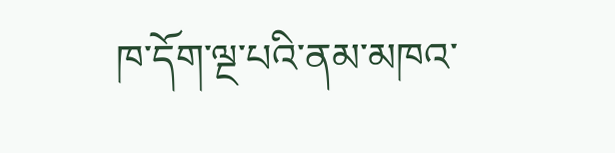ཁ་དོག་ལྔ་པའི་ནམ་མཁའ་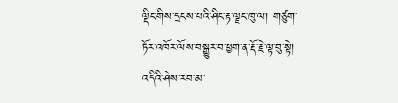ལྡིང་གིས་དྲངས་པའི་ཤིང་རྟ་ལྗང་ཁུ་ལ། གཙུག་ཏོར་འཁོར་ལོས་བསྒྱུར་བ་ཕྱག་ན་རྡོ་རྗེ་ལྟ་བུ་སྟེ། འདིའི་ཤེས་རབ་མ་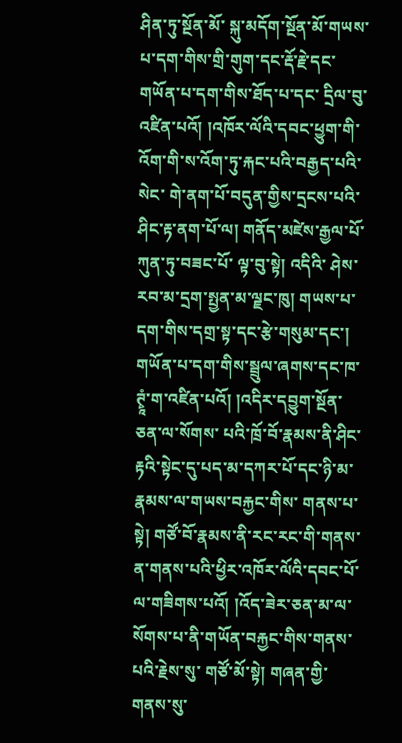ཤིན་ཏུ་སྔོན་མོ་ སྐུ་མདོག་སྔོན་མོ་གཡས་པ་དག་གིས་གྲི་གུག་དང་རྡོ་རྗེ་དང་གཡོན་པ་དག་གིས་ཐོད་པ་དང་ དྲིལ་བུ་འཛིན་པའོ། །འཁོར་ལོའི་དབང་ཕྱུག་གི་འོག་གི་ས་འོག་ཏུ་རྐང་པའི་བརྒྱད་པའི་སེང་ གེ་ནག་པོ་བདུན་གྱིས་དྲངས་པའི་ཤིང་རྟ་ནག་པོ་ལ། གནོད་མཛེས་རྒྱལ་པོ་ཀུན་ཏུ་བཟང་པོ་ ལྟ་བུ་སྟེ། འདིའི་ ཤེས་རབ་མ་དྲག་སྤྱན་མ་ལྗང་ཁུ། གཡས་པ་དག་གིས་དགྲ་སྟ་དང་རྩེ་གསུམ་དང་། གཡོན་པ་དག་གིས་སྦྲུལ་ཞགས་དང་ཁ་ཊྭཱཾ་ག་འཛིན་པའོ། །འདིར་དབྱུག་སྔོན་ཅན་ལ་སོགས་ པའི་ཁྲོ་བོ་རྣམས་ནི་ཤིང་རྟའི་སྟེང་དུ་པད་མ་དཀར་པོ་དང་ཉི་མ་རྣམས་ལ་གཡས་བརྐྱང་གིས་ གནས་པ་སྟེ། གཙོ་བོ་རྣམས་ནི་རང་རང་གི་གནས་ན་གནས་པའི་ཕྱིར་འཁོར་ལོའི་དབང་པོ་ ལ་གཟིགས་པའོ། །འོད་ཟེར་ཅན་མ་ལ་སོགས་པ་ནི་གཡོན་བརྐྱང་གིས་གནས་པའི་རྗེས་སུ་ གཙོ་མོ་སྟེ། གཞན་གྱི་གནས་སུ་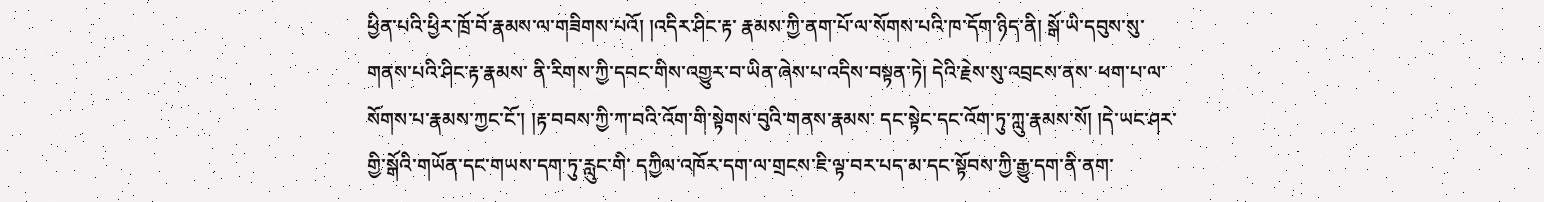ཕྱིན་པའི་ཕྱིར་ཁྲོ་བོ་རྣམས་ལ་གཟིགས་པའོ། །འདིར་ཤིང་རྟ་ རྣམས་ཀྱི་ནག་པོ་ལ་སོགས་པའི་ཁ་དོག་ཉིད་ནི། སྒོ་ཡི་དབུས་སུ་གནས་པའི་ཤིང་རྟ་རྣམས་ ནི་རིགས་ཀྱི་དབང་གིས་འགྱུར་བ་ཡིན་ཞེས་པ་འདིས་བསྟན་ཏེ། དེའི་རྗེས་སུ་འབྲངས་ནས་ ཕག་པ་ལ་སོགས་པ་རྣམས་ཀྱང་ངོ་། །རྟ་བབས་ཀྱི་ཀ་བའི་འོག་གི་སྟེགས་བུའི་གནས་རྣམས་ དང་སྟེང་དང་འོག་ཏུ་ཀླུ་རྣམས་སོ། །དེ་ཡང་ཤར་གྱི་སྒོའི་གཡོན་དང་གཡས་དག་ཏུ་རླུང་གི་ དཀྱིལ་འཁོར་དག་ལ་གྲངས་ཇི་ལྟ་བར་པད་མ་དང་སྟོབས་ཀྱི་རྒྱུ་དག་ནི་ནག་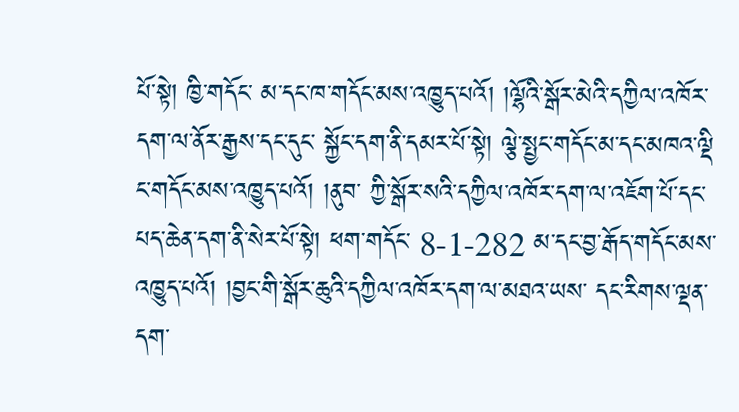པོ་སྟེ། ཁྱི་གདོང་ མ་དང་ཁ་གདོང་མས་འཁྱུད་པའོ། །ལྷོའི་སྒོར་མེའི་དཀྱིལ་འཁོར་དག་ལ་ནོར་རྒྱས་དང་དུང་ སྐྱོང་དག་ནི་དམར་པོ་སྟེ། ལྕེ་སྤྱང་གདོང་མ་དང་མཁའ་ལྡི ང་གདོང་མས་འཁྱུད་པའོ། །ནུབ་ ཀྱི་སྒོར་སའི་དཀྱིལ་འཁོར་དག་ལ་འཇོག་པོ་དང་པད་ཆེན་དག་ནི་སེར་པོ་སྟེ། ཕག་གདོང་ 8-1-282 མ་དང་བྱ་རྒོད་གདོང་མས་འཁྱུད་པའོ། །བྱང་གི་སྒོར་ཆུའི་དཀྱིལ་འཁོར་དག་ལ་མཐའ་ཡས་ དང་རིགས་ལྡན་དག་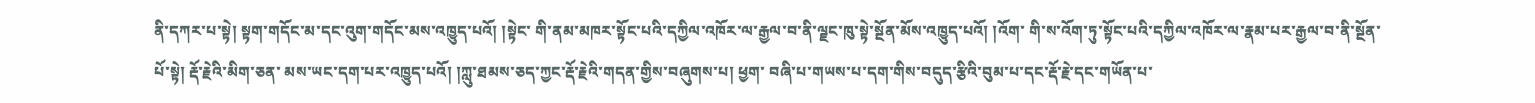ནི་དཀར་པ་སྟེ། སྟག་གདོང་མ་དང་འུག་གདོང་མས་འཁྱུད་པའོ། །སྟེང་ གི་ནམ་མཁར་སྟོང་པའི་དཀྱིལ་འཁོར་ལ་རྒྱལ་བ་ནི་ལྗང་ཁུ་སྟེ་སྔོན་མོས་འཁྱུད་པའོ། །འོག་ གི་ས་འོག་ཏུ་སྟོང་པའི་དཀྱིལ་འཁོར་ལ་རྣམ་པར་རྒྱལ་བ་ནི་སྔོན་པོ་སྟེ། རྡོ་རྗེའི་མིག་ཅན་ མས་ཡང་དག་པར་འཁྱུད་པའོ། །ཀླུ་ཐམས་ཅད་ཀྱང་རྡོ་རྗེའི་གདན་གྱིས་བཞུགས་པ། ཕྱག་ བཞི་པ་གཡས་པ་དག་གིས་བདུད་རྩིའི་བུམ་པ་དང་རྡོ་རྗེ་དང་གཡོན་པ་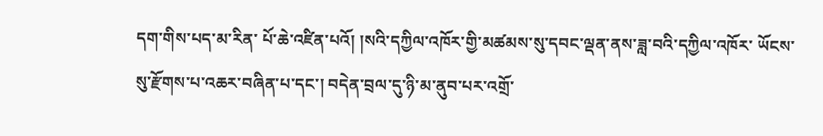དག་གིས་པད་མ་རིན་ པོ་ཆེ་འཛིན་པའོ། །སའི་དཀྱིལ་འཁོར་གྱི་མཚམས་སུ་དབང་ལྡན་ནས་ཟླ་བའི་དཀྱིལ་འཁོར་ ཡོངས་སུ་རྫོགས་པ་འཆར་བཞིན་པ་དང་། བདེན་བྲལ་དུ་ཉི་མ་ནུབ་པར་འགྲོ་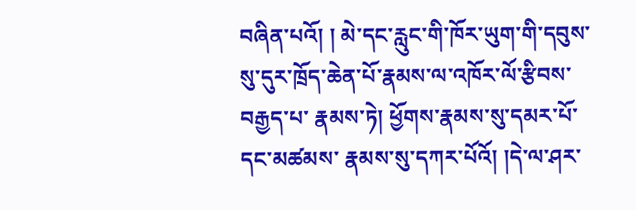བཞིན་པའོ། ། མེ་དང་རླུང་གི་ཁོར་ཡུག་གི་དབུས་སུ་དུར་ཁྲོད་ཆེན་པོ་རྣམས་ལ་འཁོར་ལོ་རྩིབས་བརྒྱད་པ་ རྣམས་ཏེ། ཕྱོགས་རྣམས་སུ་དམར་པོ་དང་མཚམས་ རྣམས་སུ་དཀར་པོའོ། །དེ་ལ་ཤར་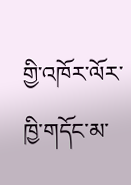གྱི་འཁོར་ལོར་ཁྱི་གདོང་མ་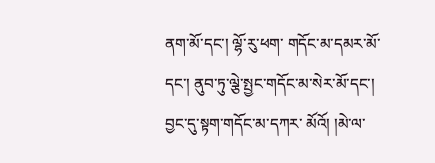ནག་མོ་དང་། ལྷོ་རུ་ཕག་ གདོང་མ་དམར་མོ་དང་། ནུབ་ཏུ་ལྕེ་སྤྱང་གདོང་མ་སེར་མོ་དང་། བྱང་དུ་སྟག་གདོང་མ་དཀར་ མོའོ། །མེ་ལ་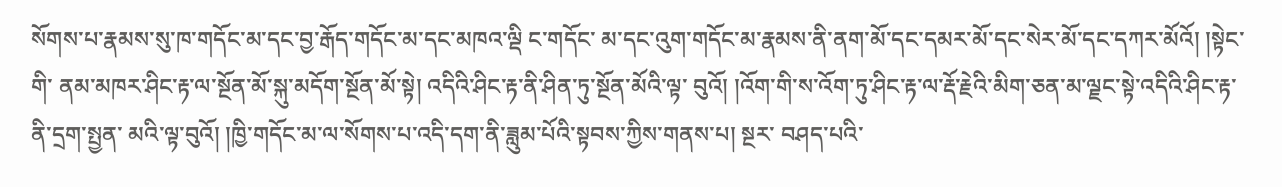སོགས་པ་རྣམས་སུ་ཁ་གདོང་མ་དང་བྱ་རྒོད་གདོང་མ་དང་མཁའ་ལྡི ང་གདོང་ མ་དང་འུག་གདོང་མ་རྣམས་ནི་ནག་མོ་དང་དམར་མོ་དང་སེར་མོ་དང་དཀར་མོའོ། །སྟེང་གི་ ནམ་མཁར་ཤིང་རྟ་ལ་སྔོན་མོ་སྐུ་མདོག་སྔོན་མོ་སྟེ། འདིའི་ཤིང་རྟ་ནི་ཤིན་ཏུ་སྔོན་མོའི་ལྟ་ བུའོ། །འོག་གི་ས་འོག་ཏུ་ཤིང་རྟ་ལ་རྡོ་རྗེའི་མིག་ཅན་མ་ལྗང་སྟེ་འདིའི་ཤིང་རྟ་ནི་དྲག་སྤྱན་ མའི་ལྟ་བུའོ། །ཁྱི་གདོང་མ་ལ་སོགས་པ་འདི་དག་ནི་ཟླུམ་པོའི་སྟབས་ཀྱིས་གནས་པ། སྔར་ བཤད་པའི་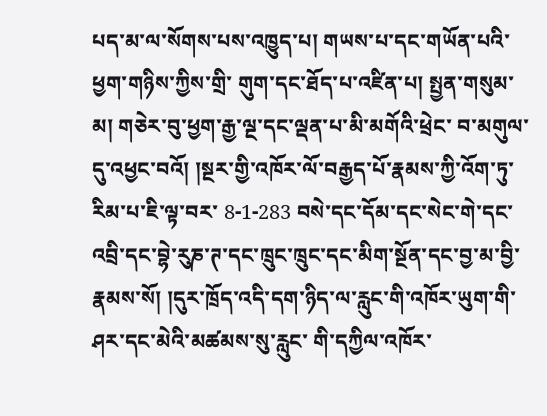པད་མ་ལ་སོགས་པས་འཁྱུད་པ། གཡས་པ་དང་གཡོན་པའི་ཕྱག་གཉིས་ཀྱིས་གྲི་ གུག་དང་ཐོད་པ་འཛིན་པ། སྤྱན་གསུམ་མ། གཅེར་བུ་ཕྱག་རྒྱ་ལྔ་དང་ལྡན་པ་མི་མགོའི་ཕྲེང་ བ་མགུལ་དུ་འཕྱང་བའོ། །སྔར་གྱི་འཁོར་ལོ་བརྒྱད་པོ་རྣམས་ཀྱི་འོག་ཏུ་རིམ་པ་ཇི་ལྟ་བར་ 8-1-283 བསེ་དང་དོམ་དང་སེང་གེ་དང་འབྲི་དང་བྷེ་རུཎ་ཊ་དང་ཁྲུང་ཁྲུང་དང་མིག་སྔོན་དང་བྱ་མ་བྱི་ རྣམས་སོ། །དུར་ཁྲོད་འདི་དག་ཉིད་ལ་རླུང་གི་འཁོར་ཡུག་གི་ཤར་དང་མེའི་མཚམས་སུ་རླུང་ གི་དཀྱིལ་འཁོར་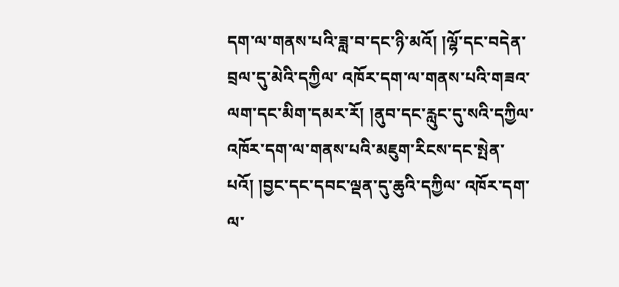དག་ལ་གནས་པའི་ཟླ་བ་དང་ཉི་མའོ། །ལྷོ་དང་བདེན་བྲལ་དུ་མེའི་དཀྱིལ་ འཁོར་དག་ལ་གནས་པའི་གཟའ་ལག་དང་མིག་དམར་རོ། །ནུབ་དང་རླུང་དུ་སའི་དཀྱིལ་ འཁོར་དག་ལ་གནས་པའི་མཇུག་རིངས་དང་སྤེན་པའོ། །བྱང་དང་དབང་ལྡན་དུ་ཆུའི་དཀྱིལ་ འཁོར་དག་ལ་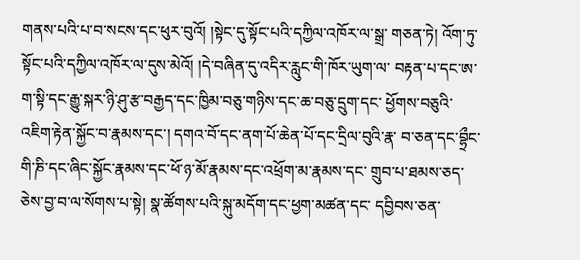གནས་པའི་པ་བ་སངས་དང་ཕུར་བུའོ། །སྟེང་དུ་སྟོང་པའི་དཀྱིལ་འཁོར་ལ་སྒྲ་ གཅན་ཏེ། འོག་ཏུ་སྟོང་པའི་དཀྱིལ་འཁོར་ལ་དུས་མེའོ། །དེ་བཞིན་དུ་འདིར་རླུང་གི་ཁོར་ཡུག་ལ་ བརྟན་པ་དང་ཨ་ག་སྟི་དང་རྒྱུ་སྐར་ཉི་ཤུ་རྩ་བརྒྱད་དང་ཁྱིམ་བཅུ་གཉིས་དང་ཆ་བཅུ་དྲུག་དང་ ཕྱོགས་བཅུའི་འཇིག་རྟེན་སྐྱོང་བ་རྣམས་དང་། དགའ་བོ་དང་ནག་པོ་ཆེན་པོ་དང་དྲིལ་བུའི་རྣ་ བ་ཅན་དང་བྷྲྀང་གི་ཎི་དང་ཞིང་སྐྱོང་རྣམས་དང་ཕོ་ཉ་མོ་རྣམས་དང་འཕྲོག་མ་རྣམས་དང་ གྲུབ་པ་ཐམས་ཅད་ཅེས་བྱ་བ་ལ་སོགས་པ་སྟེ། སྣ་ཚོགས་པའི་སྐུ་མདོག་དང་ཕྱག་མཚན་དང་ དབྱིབས་ཅན་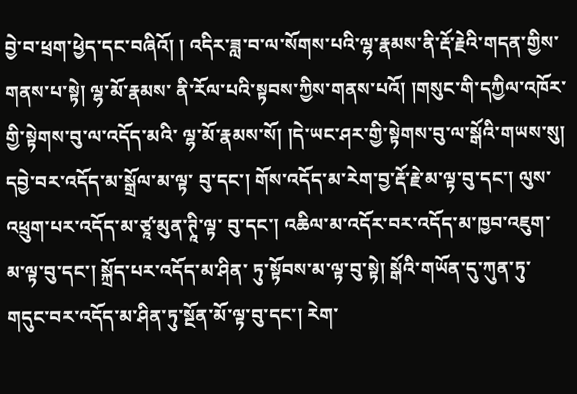བྱེ་བ་ཕྲག་ཕྱེད་དང་བཞིའོ། ། འདིར་ཟླ་བ་ལ་སོགས་པའི་ལྷ་རྣམས་ནི་རྡོ་རྗེའི་གདན་གྱིས་གནས་པ་སྟེ། ལྷ་མོ་རྣམས་ ནི་རོལ་པའི་སྟབས་ཀྱིས་གནས་པའོ། །གསུང་གི་དཀྱིལ་འཁོར་གྱི་སྟེགས་བུ་ལ་འདོད་མའི་ ལྷ་མོ་རྣམས་སོ། །དེ་ཡང་ཤར་གྱི་སྟེགས་བུ་ལ་སྒོའི་གཡས་སུ། དབྱེ་བར་འདོད་མ་སྒྲོལ་མ་ལྟ་ བུ་དང་། གོས་འདོད་མ་རེག་བྱ་རྡོ་རྗེ་མ་ལྟ་བུ་དང་། ལུས་འཕྲུག་པར་འདོད་མ་ཙཱ་མུན་ཊཱི་ལྟ་ བུ་དང་། འཆིལ་མ་འདོར་བར་འདོད་མ་ཁྱབ་འཇུག་མ་ལྟ་བུ་དང་། སྐྲོད་པར་འདོད་མ་ཤིན་ ཏུ་སྟོབས་མ་ལྟ་བུ་སྟེ། སྒོའི་གཡོན་དུ་ཀུན་ཏུ་གདུང་བར་འདོད་མ་ཤིན་ཏུ་སྔོན་མོ་ལྟ་བུ་དང་། རེག་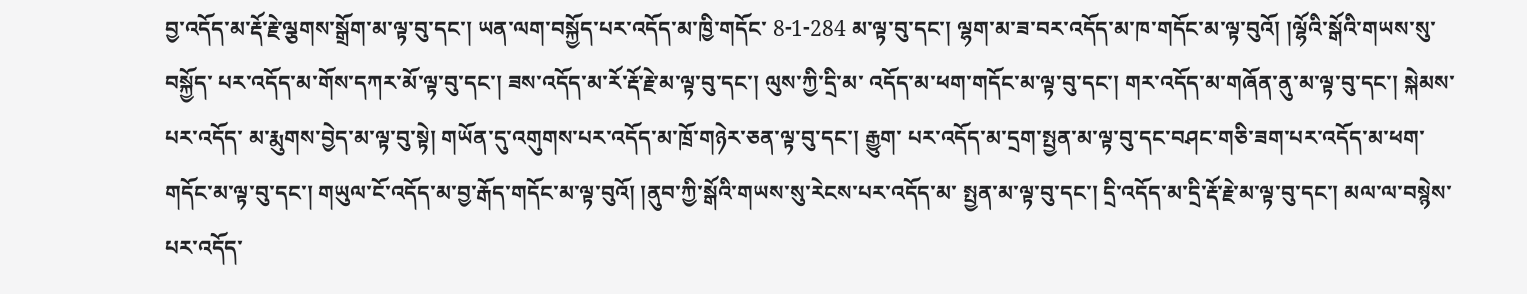བྱ་འདོད་མ་རྡོ་རྗེ་ལྕགས་སྒྲོག་མ་ལྟ་བུ་དང་། ཡན་ལག་བསྐྱོད་པར་འདོད་མ་ཁྱི་གདོང་ 8-1-284 མ་ལྟ་བུ་དང་། ལྷག་མ་ཟ་བར་འདོད་མ་ཁ་གདོང་མ་ལྟ་བུའོ། །ལྷོའི་སྒོའི་གཡས་སུ་བསྐྱོད་ པར་འདོད་མ་གོས་དཀར་མོ་ལྟ་བུ་དང་། ཟས་འདོད་མ་རོ་རྡོ་རྗེ་མ་ལྟ་བུ་དང་། ལུས་ཀྱི་དྲི་མ་ འདོད་མ་ཕག་གདོང་མ་ལྟ་བུ་དང་། གར་འདོད་མ་གཞོན་ནུ་མ་ལྟ་བུ་དང་། སྐེམས་པར་འདོད་ མ་རྨུགས་བྱེད་མ་ལྟ་བུ་སྟེ། གཡོན་དུ་འགུགས་པར་འདོད་མ་ཁྲོ་གཉེར་ཅན་ལྟ་བུ་དང་། རྒྱུག་ པར་འདོད་མ་དྲག་སྤྱན་མ་ལྟ་བུ་དང་བཤང་གཅི་ཟག་པར་འདོད་མ་ཕག་གདོང་མ་ལྟ་བུ་དང་། གཡུལ་ངོ་འདོད་མ་བྱ་རྒོད་གདོང་མ་ལྟ་བུའོ། །ནུབ་ཀྱི་སྒོའི་གཡས་སུ་རེངས་པར་འདོད་མ་ སྤྱན་མ་ལྟ་བུ་དང་། དྲི་འདོད་མ་དྲི་རྡོ་རྗེ་མ་ལྟ་བུ་དང་། མལ་ལ་བསྙེས་པར་འདོད་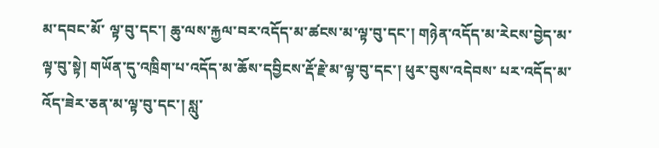མ་དབང་མོ་ ལྟ་བུ་དང་། ཆུ་ལས་རྐྱལ་བར་འདོད་མ་ཚངས་མ་ལྟ་བུ་དང་། གཉེན་འདོད་མ་རེངས་བྱེད་མ་ ལྟ་བུ་སྟེ། གཡོན་དུ་འཁྲིག་པ་འདོད་མ་ཆོས་དབྱིངས་རྡོ་རྗེ་མ་ལྟ་བུ་དང་། ཕུར་བུས་འདེབས་ པར་འདོད་མ་འོད་ཟེར་ཅན་མ་ལྟ་བུ་དང་། སླུ་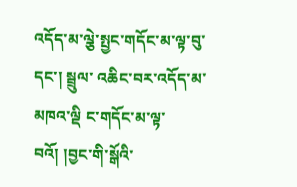འདོད་མ་ལྕེ་སྤྱང་གདོང་མ་ལྟ་བུ་དང་། སྦྲུལ་ འཆིང་བར་འདོད་མ་མཁའ་ལྡི ང་གདོང་མ་ལྟ་བའོ། །བྱང་གི་སྒོའི་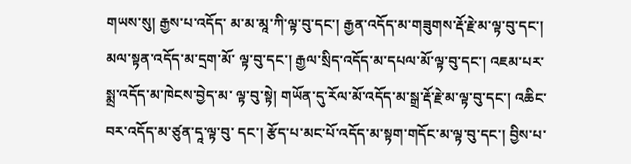གཡས་སུ། རྒྱས་པ་འདོད་ མ་མ་མཱ་ཀི་ལྟ་བུ་དང་། རྒྱན་འདོད་མ་གཟུགས་རྡོ་རྗེ་མ་ལྟ་བུ་དང་། མལ་སྟན་འདོད་མ་དྲག་མོ་ ལྟ་བུ་དང་། རྒྱལ་སྲིད་འདོད་མ་དཔལ་མོ་ལྟ་བུ་དང་། འཇམ་པར་སྨྲ་འདོད་མ་ཁེངས་བྱེད་མ་ ལྟ་བུ་སྟེ། གཡོན་དུ་རོལ་མོ་འདོད་མ་སྒྲ་རྡོ་རྗེ་མ་ལྟ་བུ་དང་། འཆིང་བར་འདོད་མ་ཙུན་དཱ་ལྟ་བུ་ དང་། རྩོད་པ་མང་པོ་འདོད་མ་སྟག་གདོང་མ་ལྟ་བུ་དང་། བྱིས་པ་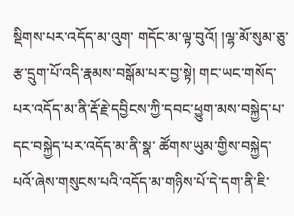སྡིགས་པར་འདོད་མ་འུག་ གདོང་མ་ལྟ་བུའོ། །ལྷ་མོ་སུམ་ཅུ་རྩ་དྲུག་པོ་འདི་རྣམས་བསྒོམ་པར་བྱ་སྟེ། གང་ཡང་གསོད་ པར་འདོད་མ་ནི་རྡོ་རྗེ་དབྱིངས་ཀྱི་དབང་ཕྱུག་མས་བསྐྱེད་པ་དང་བསྐྱེད་པར་འདོད་མ་ནི་སྣ་ ཚོགས་ཡུམ་གྱིས་བསྐྱེད་པའོ་ཞེས་གསུངས་པའི་འདོད་མ་གཉིས་པོ་དེ་དག་ནི་ཇི་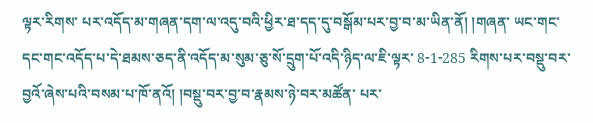ལྟར་རིགས་ པར་འདོད་མ་གཞན་དག་ལ་འདུ་བའི་ཕྱིར་ཐ་དད་དུ་བསྒོམ་པར་བྱ་བ་མ་ཡིན་ནོ། །གཞན་ ཡང་གང་དང་གང་འདོད་པ་དེ་ཐམས་ཅད་ནི་འདོད་མ་སུམ་ཅུ་སོ་དྲུག་པོ་འདི་ཉིད་ལ་ཇི་ལྟར་ 8-1-285 རིགས་པར་བསྡུ་བར་བྱའོ་ཞེས་པའི་བསམ་པ་ཁོ་ནའོ། །བསྡུ་བར་བྱ་བ་རྣམས་ཉེ་བར་མཚོན་ པར་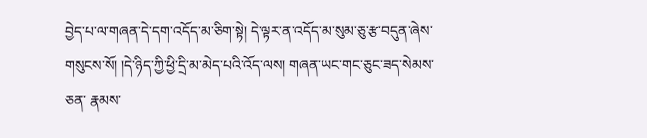བྱེད་པ་ལ་གཞན་དེ་དག་འདོད་མ་ཅིག་སྟེ། དེ་ལྟར་ན་འདོད་མ་སུམ་ཅུ་རྩ་བདུན་ཞེས་ གསུངས་སོ། །དེ་ཉིད་ཀྱི་ཕྱི་དྲི་མ་མེད་པའི་འོད་ལས། གཞན་ཡང་གང་ཅུང་ཟད་སེམས་ཅན་ རྣམས་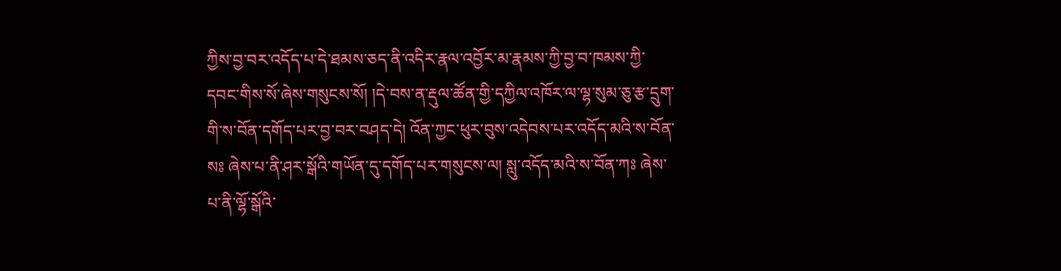ཀྱིས་བྱ་བར་འདོད་པ་དེ་ཐམས་ཅད་ནི་འདིར་རྣལ་འབྱོར་མ་རྣམས་ཀྱི་བྱ་བ་ཁམས་ཀྱི་ དབང་གིས་སོ་ཞེས་གསུངས་སོ། །དེ་བས་ན་རྡུལ་ཚོན་གྱི་དཀྱིལ་འཁོར་ལ་ལྷ་སུམ་ཅུ་རྩ་དྲུག་ གི་ས་བོན་དགོད་པར་བྱ་བར་བཤད་དེ། འོན་ཀྱང་ཕུར་བུས་འདེབས་པར་འདོད་མའི་ས་བོན་ སཿ ཞེས་པ་ནི་ཤར་སྒོའི་གཡོན་དུ་དགོད་པར་གསུངས་ལ། སླུ་འདོད་མའི་ས་བོན་ཀཿ ཞེས་ པ་ནི་ལྷོ་སྒོའི་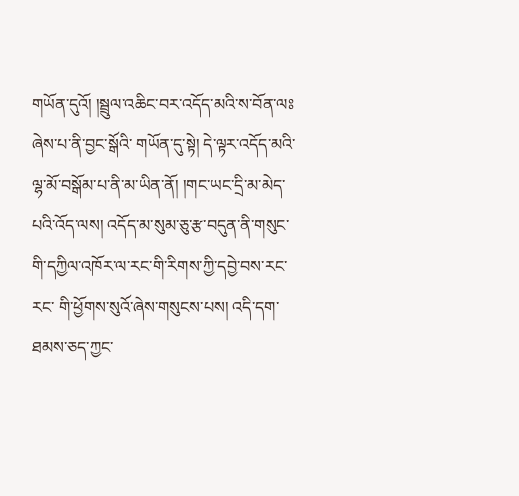གཡོན་དུའོ། །སྦྲུལ་འཆིང་བར་འདོད་མའི་ས་བོན་ལཿ ཞེས་པ་ནི་བྱང་སྒོའི་ གཡོན་དུ་སྟེ། དེ་ལྟར་འདོད་མའི་ལྷ་མོ་བསྒོམ་པ་ནི་མ་ཡིན་ནོ། །གང་ཡང་དྲི་མ་མེད་པའི་འོད་ལས། འདོད་མ་སུམ་ཅུ་རྩ་བདུན་ནི་གསུང་གི་དཀྱིལ་འཁོར་ལ་རང་གི་རིགས་ཀྱི་དབྱེ་བས་རང་རང་ གི་ཕྱོགས་སུའོ་ཞེས་གསུངས་པས། འདི་དག་ཐམས་ཅད་ཀྱང་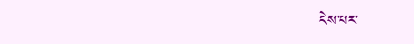ངེས་པར་